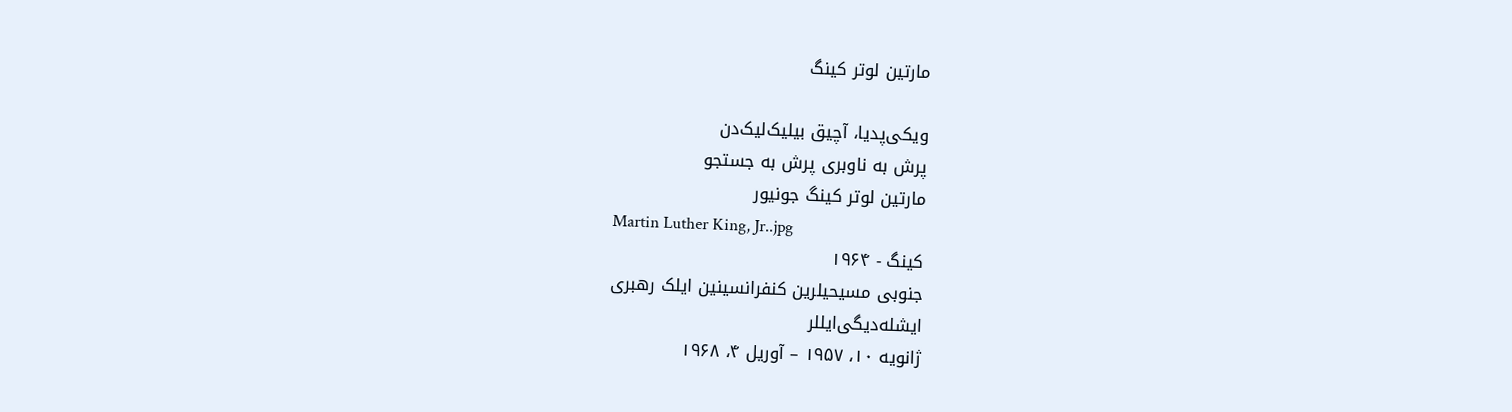مارتین لوتر کینگ

ویکی‌پدیا، آچیق بیلیک‌لیک‌دن
پرش به ناوبری پرش به جستجو
مارتین لوتر کینگ جونیور
Martin Luther King, Jr..jpg
کینگ - ۱۹۶۴
جنوبی مسیحیلرین کنفرانسینین ایلک رهبری
ایشله‌دیگی‌ایللر
ژانویه ۱۰، ۱۹۵۷ – آوریل ۴، ۱۹۶۸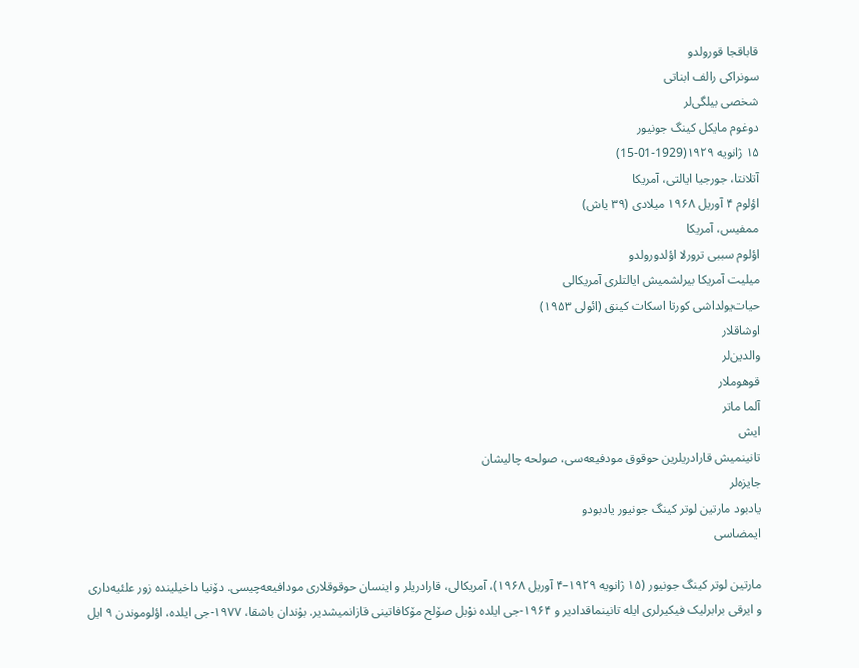قاباقجا قورولدو
سونراکی رالف ابناتی
شخصی بیلگی‌لر
دوغوم مایکل کینگ جونیور
۱۵ ژانویه ۱۹۲۹(1929-01-15)
آتلانتا، جورجیا ایالتی، آمریکا
اؤلوم ۴ آوریل ۱۹۶۸ میلادی (۳۹ یاش)
ممفیس، آمریکا
اؤلوم سببی ترورلا اؤلدورولدو
میلیت آمریکا بیرلشمیش ایالتلری آمریکالی
حیات‌یولداشی کورتا اسکات کینق (ائولی ۱۹۵۳)
اوشاقلار
والدین‌لر
قوهوملار
آلما ماتر
ایش
تانینمیش قارادریلرین حوقوق مودفیعه‌سی، صولحه چالیشان
جایزه‌لر
یادبود مارتین لوتر کینگ جونیور یادبودو
ایمضاسی

مارتین لوتر کینگ جونیور (۱۵ ژانویه ۱۹۲۹–۴ آوریل ۱۹۶۸)، آمریکالی، قارادریلر و اینسان حوقوقلاری مودافیعه‌چیسی. دۆنیا داخیلینده زور علئیه‌داری و ایرقی برابرلیک فیکیرلری ایله تانینماقدادیر و ۱۹۶۴-جی ایلده نوْبل صۆلح مۆکافاتینی قازانمیشدیر. بۇندان باشقا، ۱۹۷۷-جی ایلده، اؤلوموندن ۹ ایل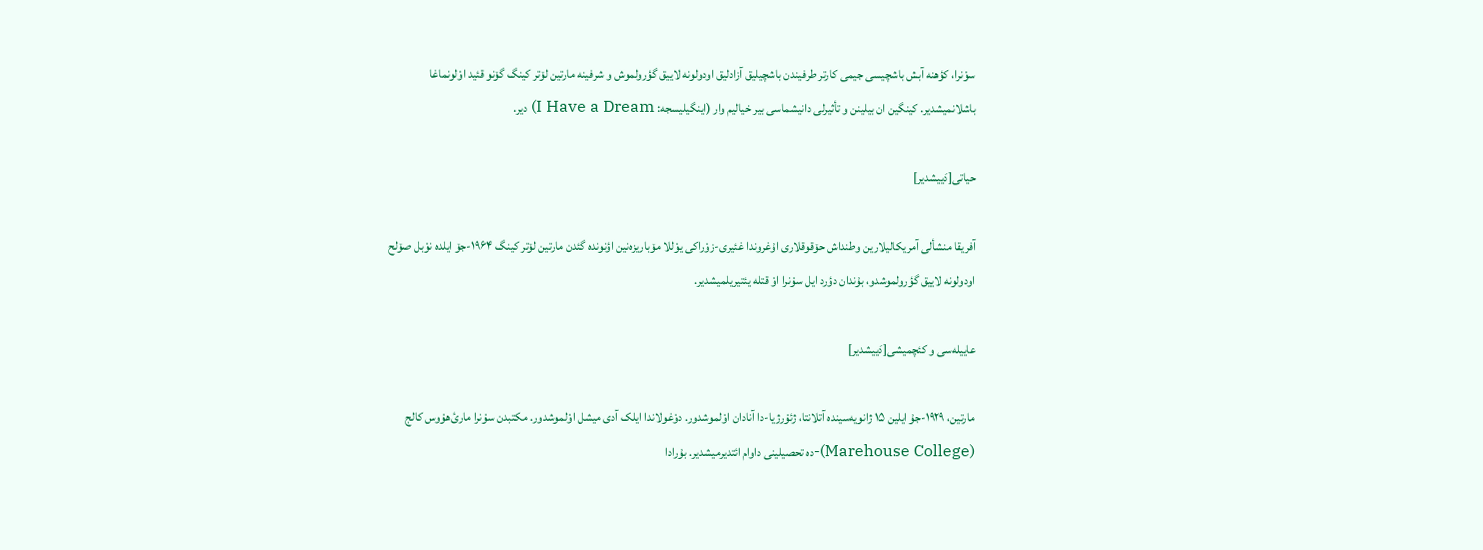سوْنرا، کؤهنه آبش باشچیسی جیمی کارتر طرفیندن باشچیلیق آزادلیق اودولونه لاییق گؤرولموش و شرفینه مارتین لۆتر کینگ گۆنو قئید اوْلونماغا باشلانمیشدیر. کینگین ان بیلینن و تأثیرلی دانیشماسی بیر خیالیم وار (اینگیلیسجه: I Have a Dream) دیر.

حیاتی[دَییشدیر]

آفریقا منشألی آمریکالیلارین وطنداش حۆقوقلاری اۇغروندا غئیری-زوْراکی یوْللا مۆباریزه‌نین اؤنونده گئدن مارتین لۆتر کینگ ۱۹۶۴-جۆ ایلده نوْبل صۆلح اودولونه لاییق گؤرولموشدو، بۇندان دؤرد ایل سوْنرا اوْ قتله یئتیریلمیشدیر.

عاییله‌سی و کئچمیشی[دَییشدیر]

مارتین، ۱۹۲۹-جۇ ایلین ۱۵ ژانویه‌سینده آتلانتا، ژئوْرژیا-دا آنادان اوْلموشدور. دوْغولاندا ایلک آدی میشل اوْلموشدور. مکتبدن سوْنرا مارئ‌هوْوس کالج (Marehouse College)-ده تحصیلینی داوام ائتدیرمیشدیر. بۇرادا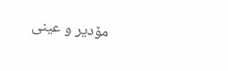مۆدیر و عینی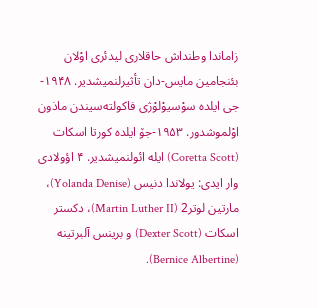زاماندا وطنداش حاقلاری لیدئری اوْلان بئنجامین مایس-دان تأثیرلنمیشدیر. ۱۹۴۸-جی ایلده سوْسیوْلوْژی فاکولته‌سیندن ماذون اوْلموشدور. ۱۹۵۳-جۆ ایلده کورتا اسکات (Coretta Scott) ایله ائولنمیشدیر. ۴ اؤولادی وار ایدی: یولاندا دنیس (Yolanda Denise)، مارتین لوتر2 (Martin Luther II)، دکستر اسکات (Dexter Scott) و برینس آلبرتینه (Bernice Albertine).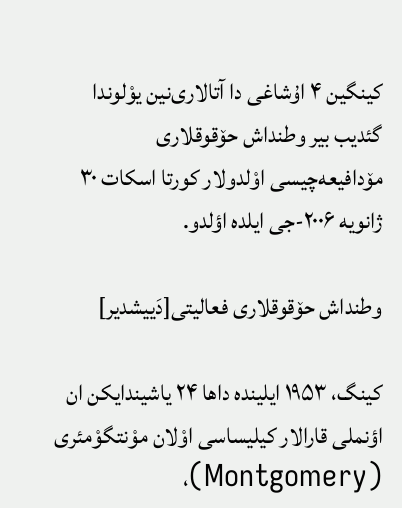کینگین ۴ اۇشاغی دا آتالاری‌نین یوْلوندا گئدیب بیر وطنداش حۆقوقلاری مۆدافیعه‌چیسی اوْلدولار کورتا اسکات ۳۰ ژانویه ۲۰۰۶-جی ایلده اؤلدو.

وطنداش حۆقوقلاری فعالیتی[دَییشدیر]

کینگ، ۱۹۵۳ ایلینده داها ۲۴ یاشیندایکن ان اؤنملی قارالار کیلیساسی اوْلان موْنتگوْمئری (Montgomery)،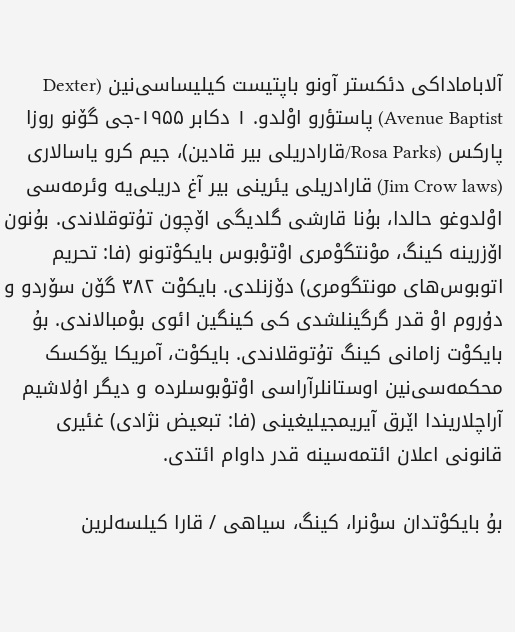آلاباماداکی دئکستر آونو باپتیست کیلیساسی‌نین (Dexter Avenue Baptist) پاستؤرو اوْلدو. ۱ دکابر ۱۹۵۵-جی گۆنو روزا پارکس (Rosa Parks/قارادریلی بیر قادین)، جیم کرو یاسالاری (Jim Crow laws) قارادریلی یئرینی بیر آغ دریلی‌یه وئرمه‌سی اوْلدوغو حالدا، بۇنا قارشی گلدیگی اۆچون تۇتوقلاندی. بۇنون اۆزرینه کینگ، موْنتگوْمری اوْتوْبوس بایکوْتونو (فا: تحریم اتوبوس‌های مونتگومری) دۆزنلدی. بایکوْت ۳۸۲ گۆن سۆردو و دۇروم اوْ قدر گرگینلشدی کی کینگین ائوی بوْمبالاندی. بۇ بایکوْت زامانی کینگ تۇتوقلاندی. بایکوْت، آمریکا یۆکسک محکمه‌سی‌نین اوستانلرآراسی اوْتوْبوسلرده و دیگر اۇلاشیم آراچلاریندا اێرق آیریمجیلیغینی (فا: تبعیض نژادی) غئیری قانونی اعلان ائتمه‌سینه قدر داوام ائتدی.

بۇ بایکوْتدان سوْنرا، کینگ، سیاهی / قارا کیلسه‌لرین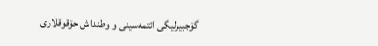گۆجبیرلیگی ائتمه‌سینی و وطنداش حۆقوقلاری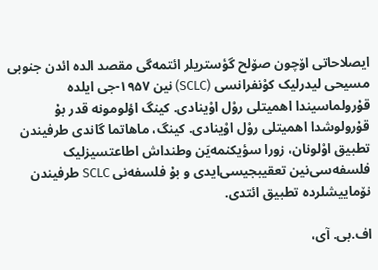ایصلاحاتی اۆچون صۆلح گؤستریلر ائتمه‌گی مقصد الده ائدن جنوبی مسیحی لیدرلیک کوْنفرانسی (SCLC) نین ۱۹۵۷-جی ایلده قۇرولماسیندا اهمیتلی روْل اوْینادی. کینگ اؤلومونه قدر بۇ قۇرولوشدا اهمیتلی روْل اوْینادی. کینگ، ماهاتما گاندی طرفیندن تطبیق اوْلونان، زورا سؤیکنمه‌یَن وطنداش اطاعتسیزلیک فلسفه‌سی‌نین تعقیبجیسی‌ایدی و بۇ فلسفه‌نی SCLC طرفیندن نۆماییشلرده تطبیق ائتدی.

اف.بی. آی،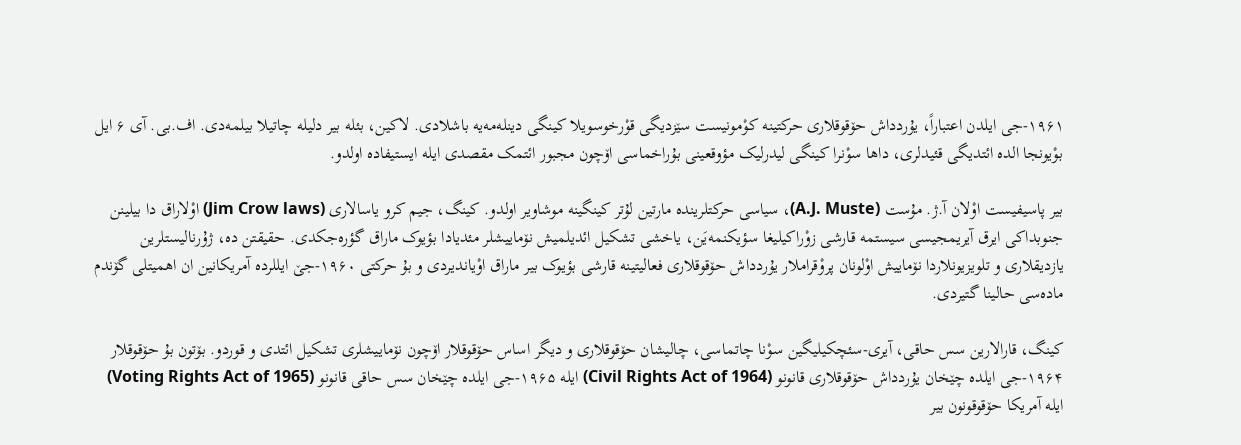۱۹۶۱-جی ایلدن اعتباراً، یۇردداش حۆقوقلاری حرکتینه کوْمونیست سێزدیگی قوْرخوسویلا کینگی دینله‌مه‌یه باشلادی. لاکین، بئله بیر دلیله چاتیلا بیلمه‌دی. اف.بی. آی ۶ ایل بوْیونجا الده ائتدیگی قئیدلری، داها سوْنرا کینگی لیدرلیک مؤوقعینی بۇراخماسی اۆچون مجبور ائتمک مقصدی ایله ایستیفاده اولدو.

بیر پاسیفیست اوْلان آ.ژ. مۇست (A.J. Muste)، سیاسی حرکتلرینده مارتین لۇتر کینگینه موشاویر اولدو. کینگ، جیم کرو یاسالاری (Jim Crow laws) اوْلاراق دا بیلینن جنوبداکی ایرق آیریمجیسی سیستمه قارشی زوْراکیلیغا سؤیکنمه‌یَن، یاخشی تشکیل ائدیلمیش نۆماییشلر مئدیادا بؤیوک ماراق گؤره‌جکدی. حقیقتن ده، ژۇرنالیستلرین یازدیقلاری و تلویزیونلاردا نۆماییش اوْلونان پروْقراملار یۇردداش حۆقوقلاری فعالیتینه قارشی بؤیوک بیر ماراق اوْیاندیردی و بۇ حرکتی ۱۹۶۰-جێ ایللرده آمریکانین ان اهمیتلی گۆندم ماده‌سی حالینا گتیردی.

کینگ، قارالارین سس حاقی، آیری-سئچکیلیگین سوْنا چاتماسی، چالیشان حۆقوقلاری و دیگر اساس حۆقوقلار اۆچون نۆماییشلری تشکیل ائتدی و قوردو. بۆتون بۇ حۆقوقلار ۱۹۶۴-جی ایلده چێخان یۇردداش حۆقوقلاری قانونو (Civil Rights Act of 1964) ایله ۱۹۶۵-جی ایلده چێخان سس حاقی قانونو (Voting Rights Act of 1965) ایله آمریکا حۆقوقونون بیر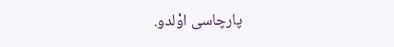پارچاسی اوْلدو.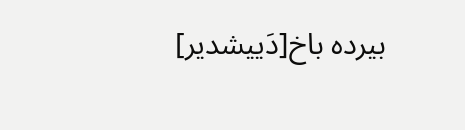بیرده باخ[دَییشدیر]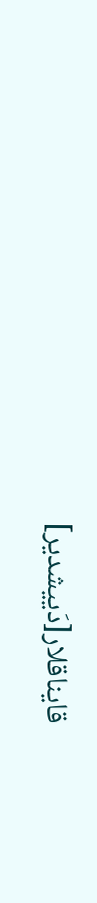قایناقلار[دَییشدیر]